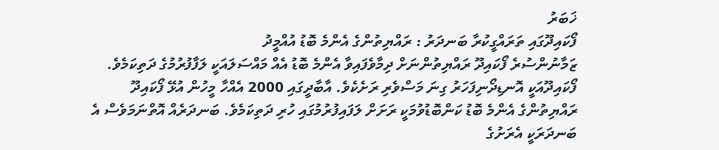ޚަބަރު
ފޯކައިދޫގައި ތަރައްގީކުރާ ބަނދަރު : ރައްޔިތުންގެ އެންމެ ބޮޑު އުއްމީދު
ޒަމާނުންސުރެ ފޯކައިދޫ ރައްޔިތުންނަށް ދިމާވެފައިވާ އެންމެ ބޮޑު އެއް މައްސަލައަކީ ލަފާފުރުމުގެ ދަތިކަމެވެ. ފޯކައިދޫއަކީ އޮނޑިދޯނިފަހަރު ގިނަ މަސްވެރި ރަށެކެވެ. އާބާދީގައި 2000 އެއްހާ މީހުން އުޅޭ ފޯކައިދޫ ރައްޔިތުންގެ އެންމެ ބޮޑު ކަންބޮޑުވުމަކީ ރަށަށް ލަފައިފުރުމުގައި ހުރި ދަތިކަމެވެ. ބަނދަރެއް އޮތްނަމަވެސް އެ ބަނދަރަކީ އެރަށުގެ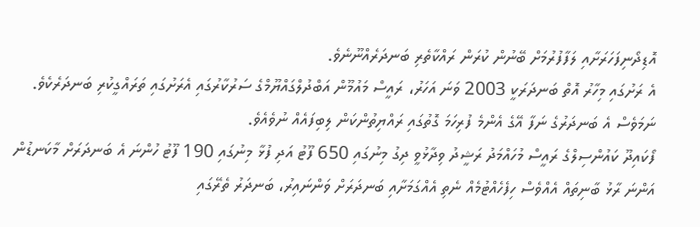އޮޑިދޯނިފަހަރަށާއި ލަފާފުރުމަށް ބޭނުން ކުރަން ރައްކާތެރި ބަނދަރެއްނޫނެވެ.
އެ ރަށުގައި މިހާރު އޮތް ބަނދަރަކީ 2003 ވަނަ އަހަރު، ރައީސް މައުމޫން އަބްދުލްގައްޔޫމްގެ ސަރުކާރުގައި އެރަށުގައި ތަރައްގީކުރި ބަނދަރެކެވެ. ނަމަވެސް އެ ބަނދަރުގެ ނަފާ އޭގެ އެންމެ ފުރިހަމަ ގޮތުގައި ރައްޔިތުންކަން ލިބިފައެއް ނުވެއެވެ.
ފޯކައިދޫ ކައުންސިލްގެ ރައީސް މުހައްމަދު ރަޝީދު ވިދާޅުވީ ދިގު މިނުގައި 650 ފޫޓު އަދި ފުޅާ މިނުގައި 190 ފޫޓު ހުންނަ އެ ބަނދަރަށް މާކަނޑުން އަންނަ ރާޅު ބާނިތައް އެއްވެސް ހިފެހެއްޓުމެއް ނެތި އެއްގަމަށާއި ބަނދަރަށް ވަންނައިރު، ބަނދަރު ތެރޭގައި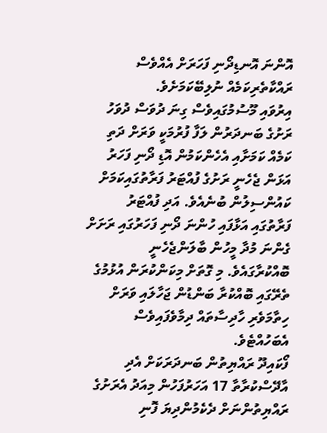އޮންނަ އޮނޑިދޯނި ފަހަރަށް އެއްވެސް ރައްކާތެރިކަމެއް ނުލިބޭކަމަށެވެ.
އިރުވައި މޫސުމުގައިވެސް ގިނަ ދުވަސް ދުވަހު ރަށުގެ ބަނދަރުން ލަފާ ފުރުމަކީ ވަރަށް ދަތި ކަމެއް ކަމަށާއި އެހެންކަމުން އޮޑި ދޯނި ފަހަރު އަޅަން ޖެހެނީ ރަށުގެ ފުއްޓަރު ފަރާތުގައިކަމަށް ކައުންސިލުން ބުނެއެވެ. އަދި ފުއްޓަރު ފަރާތުގައި އަޅާފައި ހުންނަ ދޯނި ފަހަރުގައި ރަށަށް ގެންނަ މުދާ މީހުން ބާލަންޖެހެނީ ބޮއްކުރާގައެވެ. މި ގޮތަށް މިކަންކުރަން އުޅުމުގެ ތެރޭގައި ބޮއްކުރާ ބަންޑުން ޖަހާލައި ވަރަށް ހިތާމަވެރި ހާދިސާތައް ދިމާވެފައިވެސް އެބަހުއްޓެވެ.
ފޯކައިދޫ ރައްޔިތުން ބަނދަރަކަށް އެދި އާދޭސްކުރާތާ 17 އަހަރުފަހުން މިއަދު އެރަށުގެ ރައްޔިތުންނަށް ދެކެމުންދިޔަ ފޮނި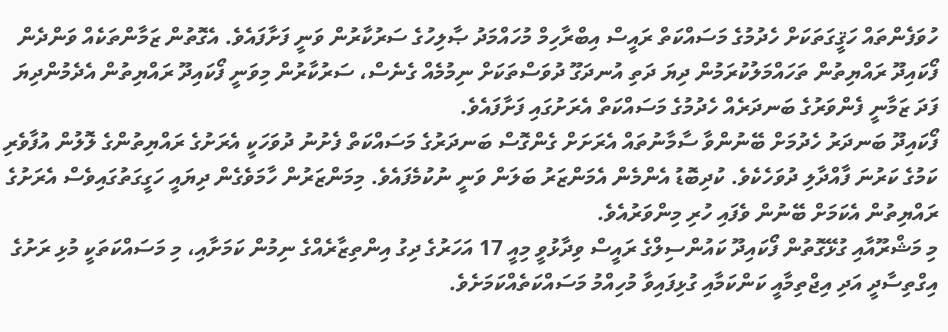ހުވަފެންތައް ހަޤީގަތަކަށް ހެދުމުގެ މަސައްކަތް ރައީސް އިބްރާހިމް މުހައްމަދު ޞާލިހުގެ ސަރުކާރުން ވަނީ ފަށާފައެވެ. އެގޮތުން ޒަމާންތަކެއް ވަންދެން ފޯކައިދޫ ރައްޔިތުން ތަހައްމަލުކުރަމުން ދިޔަ ދަތި އުނދަގޫ ދުވަސްތަކަށް ނިމުމެއް ގެނެސް، ސަރުކާރުން މިވަނީ ފޯކައިދޫ ރައްޔިތުން އެދެމުންދިޔަ ފަދަ ޒަމާނީ ފެންވަރުގެ ބަނދަރެއް ހެދުމުގެ މަސައްކަތް އެރަށުގައި ފަށާފައެވެ.
ފޯކައިދޫ ބަނދަރު ހެދުމަށް ބޭނުންވާ ސާމާނުތައް އެރަށަށް ގެންގޮސް ބަނދަރުގެ މަސައްކަތް ފެށުނު ދުވަހަކީ އެރަށުގެ ރައްޔިތުންގެ ލޮލުން އުފާވެރި ކަމުގެ ކަރުނަ ފާއްދާލި ދުވަހެކެވެ. ކުދިބޮޑު އެންމެން އެމަންޒަރު ބަލަން ވަނީ ނުކުމެފައެވެ. މިމަންޒަރުން ހާމަވެގެން ދިޔައީ ހަގީގަތުގައިވެސް އެރަށުގެ ރައްޔިތުން އެކަމަށް ބޭނުން ވެފައި ހުރި މިންވަރުއެވެ.
މި މަޝްރޫއާއި ގުޅޭގޮތުން ފޯކައިދޫ ކައުންސިލްގެ ރައީސް ވިދާޅުވީ މިއީ 17 އަހަރުގެ ދިގު އިންތިޒާރެއްގެ ނިމުން ކަމަށާއި، މި މަސައްކަތަކީ މުޅި ރަށުގެ އިގްތިސާދީ އަދި އިޖްތިމާއީ ކަންކަމާއި ގުޅިފައިވާ މުހިއްމު މަސައްކަތެއްކަމަށެވެ.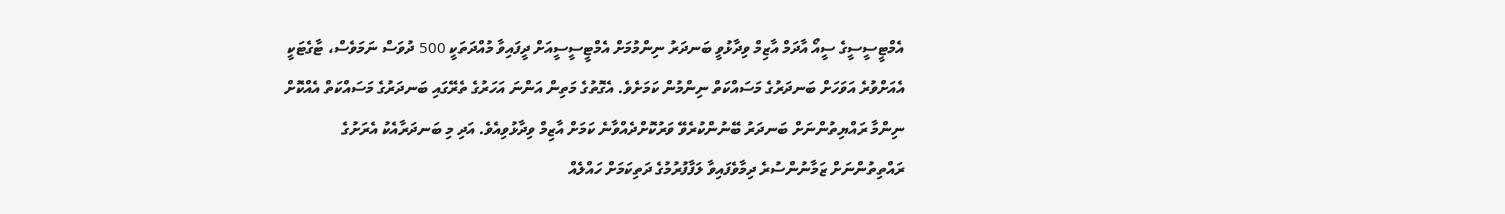އެމްޓީސީސީގެ ސީއޯ އާދަމް އާޒިމް ވިދާޅުވީ ބަނދަރު ނިންމުމަށް އެމްޓީސީސީއަށް ދީފައިވާ މުއްދަތަކީ 500 ދުވަސް ނަމަވެސް، ޓާގެޓަކީ އެއަށްވުރެ އަވަހަށް ބަނދަރުގެ މަސައްކަތް ނިންމުން ކަމަށެވެ. އެގޮތުގެ މަތިން އަންނަ އަހަރުގެ ތެރޭގައި ބަނދަރުގެ މަސައްކަތް އެއްކޮށް ނިންމާ ރައްޔިތުންނަށް ބަނދަރު ބޭނުންކުރެވޭ ވަރުކޮށްދެއްވާނެ ކަމަށް އާޒިމް ވިދާޅުވިއެވެ. އަދި މި ބަނދަރާއެކު އެރަށުގެ ރައްތިތުންނަށް ޒަމާނުންސުރެ ދިމާވެފައިވާ ލަފާފުރުމުގެ ދަތިކަމަށް ހައްލެއް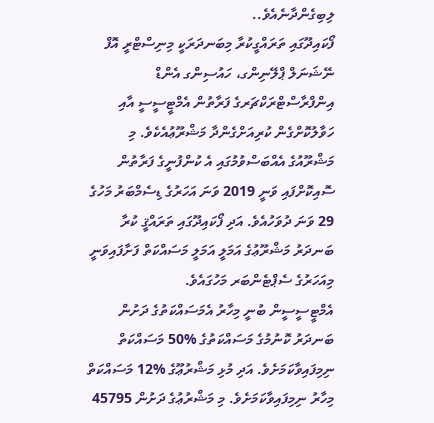ލިބިގެންދާނެއެވެ..
ފޯކައިދޫގައި ތަރައްގީކުރާ މިބަނދަރަކީ މިނިސްޓްރީ އޮފް ނޭޝަނަލް ޕްލޭނިންގ، ހައުސިންގ އެންޑް އިންފްރާސްޓްރަކްޗަރގެ ފަރާތުން އެމްޓީސީސީ އާއި ހަވާލުކޮށްގެން ކުރިއަށްގެންދާ މަޝްރޫޢުއެކެވެ. މި މަޝްރޫއުގެ އެއްބަސްވުމުގައި އެ ކުންފުނީގެ ފަރާތުން ސޮއިކޮށްފައި ވަނީ 2019 ވަނަ އަހަރުގެ ޑިސެމްބަރު މަހުގެ 29 ވަނަ ދުވަހުއެވެ. އަދި ފޯކައިދޫގައި ތަރައްޤީ ކުރާ ބަނދަރު މަޝްރޫޢުގެ އަމަލީ އަމަލީ މަސައްކަތް ފަށާފައިވަނީ މިއަހަރުގެ ސެޕްޓެންބަރ މަހުގައެވެ.
އެމްޓީސީސީން ބުނީ މިހާރު އެމަސައްކަތުގެ ދަށުން ބަނދަރު ކޮނުމުގެ މަސައްކަތުގެ %50 މަސައްކަތް ނިމިފައިވާކަމަށެވެ. އަދި މުޅި މަޝްރުޢޫގެ %12 މަސައްކަތް މިހާރު ނިމިފައިވާކަމަށެވެ. މި މަޝްރުޢުގެ ދަށުން 45795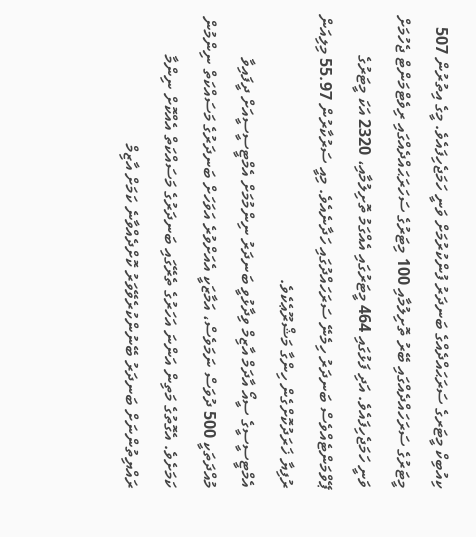ކިއުބިކް މީޓަރގެ ސަރަޙައްދެއްގެ ބަނދަރު ފުންކުރުމަށް ވަނީ ހަމަޖެހިފައެވެ. މީގެ އިތުރުން 507 މީޓަރުގެ ސަރަހައްދެއްގައި ބޭރު ތޮށިލުމާއި 100 މިޓަރުގެ ސަހަރަޙައްދެއްގައި ރިވެޓްމަންޓް ޖެހުމަށް ވަނީ ހަމަޖެހިފައެވެ. އަދި ފަޅުގައި 464 މީޓަރުގައި އެއްގަމު ތޮށިލުމާއި، 2320 އަކަ މީޓަރުގެ ޕޭވްމަންޓެއްވެސް ބަނދަރު ހިމެނޭ ސަރަހައްދުގައި ހަދާނެއެވެ. މިއީ ސަރުކާރުން 55.97 މިލިއަން ރުފިޔާ ޚަރަދުކޮށްގެން ހިންގާ މަޝްރޫޢެކެވެ.
އެމްޓީސީސީގެ ސީއޯ އާދަމް އާޒިމް ވިދާޅުވީ ބަނދަރު ނިންމުމަށް އެމްޓީސީސީއަށް ދީފައިވާ މުއްދަތަކީ 500 ދުވަސް ނަމަވެސް، އަމާޒަކީ އެއަށްވުރެ އަވަހަށް ބަނދަރުގެ މަސައްކަތް ނިންމުން ކަމަށެވެ. އެގޮތުގެ މަތިން އަންނަ އަހަރުގެ ތެރޭގައި ބަނދަރުގެ މަސައްކަތް އެއްކޮށް ނިންމާ ރައްޔިތުންނަށް ބަނދަރު ބޭނުންކުރެވޭވަރު ކޮށްދެއްވާނެ ކަމަށް އާޒިމް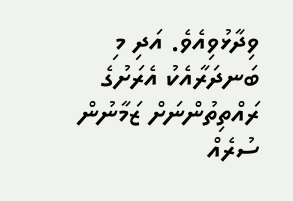ވިދާޅުވިއެވެ. އަދި މި ބަނދަރާއެކު އެރަށުގެ ރައްތިތުންނަށް ޒަމާނުން ސުރެއް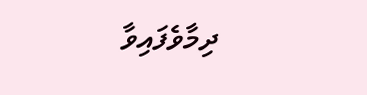ދިމާވެފައިވާ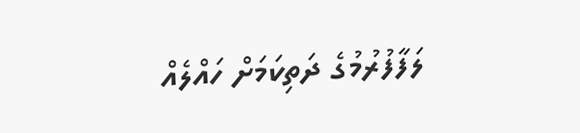ލަފާފުރުމުގެ ދަތިކަމަށް ހައްލެއް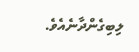ލިބިގެންދާނެއެވެ.